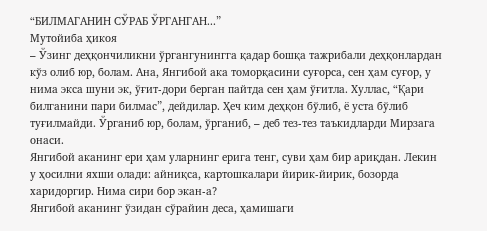“БИЛМАГАНИН СЎРАБ ЎРГАНГАН...”
Мутойиба ҳикоя
– Ўзинг деҳқончиликни ўргангунингга қадар бошқа тажрибали деҳқонлардан кўз олиб юр, болам. Ана, Янгибой ака томорқасини суғорса, сен ҳам суғор, у нима экса шуни эк, ўғит-дори берган пайтда сен ҳам ўғитла. Хуллас, “Қари билганини пари билмас”, дейдилар. Ҳеч ким деҳқон бўлиб, ё уста бўлиб туғилмайди. Ўрганиб юр, болам, ўрганиб, – деб тез-тез таъкидларди Мирзага онаси.
Янгибой аканинг ери ҳам уларнинг ерига тенг, суви ҳам бир ариқдан. Лекин у ҳосилни яхши олади: айниқса, картошкалари йирик-йирик, бозорда харидоргир. Нима сири бор экан-а?
Янгибой аканинг ўзидан сўрайин деса, ҳамишаги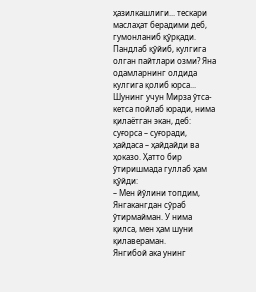ҳазилкашлиги... тескари маслаҳат берадими деб, гумонланиб қўрқади. Пандлаб қўйиб, кулгига олган пайтлари озми? Яна одамларнинг олдида кулгига қолиб юрса...
Шунинг учун Мирза ўтса-кетса пойлаб юради, нима қилаётган экан, деб: суғорса – суғоради, ҳайдаса – ҳайдайди ва ҳоказо. Ҳатто бир ўтиришмада гуллаб ҳам қўйди:
– Мен йўлини топдим, Янгакангдан сўраб ўтирмайман. У нима қилса, мен ҳам шуни қилавераман.
Янгибой ака унинг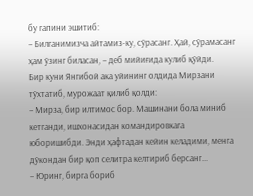бу гапини эшитиб:
– Билганимизча айтамиз-ку, сўрасанг. Ҳай, сўрамасанг ҳам ўзинг биласан, – деб мийиғида кулиб қўйди.
Бир куни Янгибой ака уйининг олдида Мирзани тўхтатиб, мурожаат қилиб қолди:
– Мирза, бир илтимос бор. Машинани бола миниб кетганди, ишхонасидан командировкага юборишибди. Энди ҳафтадан кейин келадими, менга дўкондан бир қоп селитра келтириб берсанг...
– Юринг, бирга бориб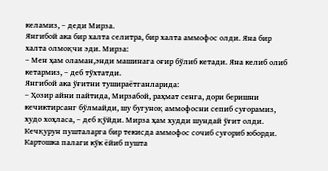келамиз, – деди Мирза.
Янгибой ака бир халта селитра, бир халта аммофос олди. Яна бир халта олмоқчи эди. Мирза:
– Мен ҳам оламан,энди машинага оғир бўлиб кетади. Яна келиб олиб кетармиз, – деб тўхтатди.
Янгибой ака ўғитни тушираётганларида:
– Ҳозир айни пайтида, Мирзабой, раҳмат сенга, дори беришни кечиктирсанг бўлмайди, шу бугуноқ аммофосни сепиб суғорамиз, худо хоҳласа, – деб қўйди. Мирза ҳам худди шундай ўғит олди. Кечқурун пушталарга бир текисда аммофос сочиб суғориб юборди.
Картошка палаги кўк ёйиб пушта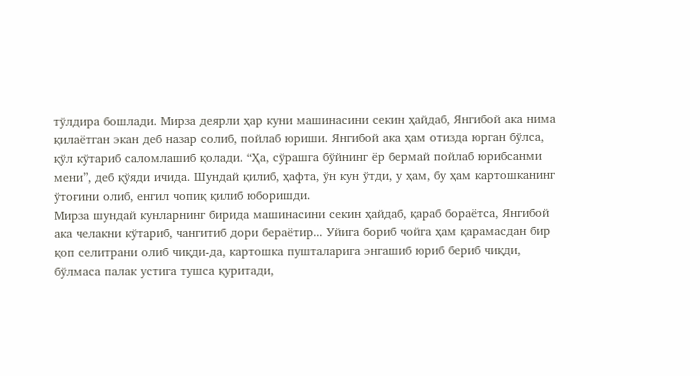тўлдира бошлади. Мирза деярли ҳар куни машинасини секин ҳайдаб, Янгибой ака нима қилаётган экан деб назар солиб, пойлаб юриши. Янгибой ака ҳам отизда юрган бўлса, қўл кўтариб саломлашиб қолади. “Ҳа, сўрашга бўйнинг ёр бермай пойлаб юрибсанми мени”, деб қўяди ичида. Шундай қилиб, ҳафта, ўн кун ўтди, у ҳам, бу ҳам картошканинг ўтоғини олиб, енгил чопиқ қилиб юборишди.
Мирза шундай кунларнинг бирида машинасини секин ҳайдаб, қараб бораётса, Янгибой ака челакни кўтариб, чангитиб дори бераётир... Уйига бориб чойга ҳам қарамасдан бир қоп селитрани олиб чиқди-да, картошка пушталарига энгашиб юриб бериб чиқди, бўлмаса палак устига тушса қуритади,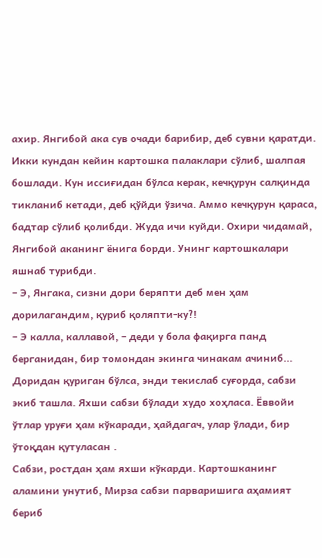ахир. Янгибой ака сув очади барибир, деб сувни қаратди.
Икки кундан кейин картошка палаклари сўлиб, шалпая бошлади. Кун иссиғидан бўлса керак, кечқурун салқинда тикланиб кетади, деб қўйди ўзича. Аммо кечқурун қараса, бадтар сўлиб қолибди. Жуда ичи куйди. Охири чидамай, Янгибой аканинг ёнига борди. Унинг картошкалари яшнаб турибди.
– Э, Янгака, сизни дори беряпти деб мен ҳам дорилагандим, қуриб қоляпти-ку?!
– Э калла, каллавой, – деди у бола фақирга панд берганидан, бир томондан экинга чинакам ачиниб... Доридан қуриган бўлса, энди текислаб суғорда, сабзи экиб ташла. Яхши сабзи бўлади худо хоҳласа. Ёввойи ўтлар уруғи ҳам кўкаради, ҳайдагач, улар ўлади, бир ўтоқдан қутуласан .
Сабзи, ростдан ҳам яхши кўкарди. Картошканинг аламини унутиб, Мирза сабзи парваришига аҳамият бериб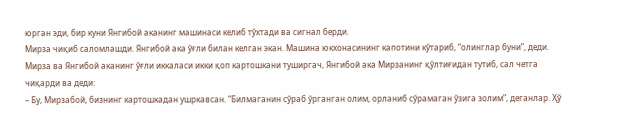юрган эди, бир куни Янгибой аканинг машинаси келиб тўхтади ва сигнал берди.
Мирза чиқиб саломлашди. Янгибой ака ўғли билан келган экан. Машина юкхонасининг капотини кўтариб, “олинглар буни”, деди. Мирза ва Янгибой аканинг ўғли иккаласи икки қоп картошкани туширгач, Янгибой ака Мирзанинг қўлтиғидан тутиб, сал четга чиқарди ва деди:
– Бу, Мирзабой, бизнинг картошкадан ушркавсан. “Билмаганин сўраб ўрганган олим, орланиб сўрамаган ўзига золим”, деганлар. Ҳў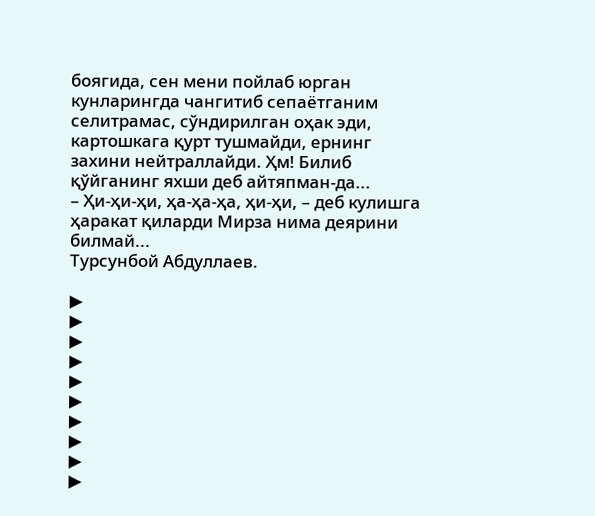боягида, сен мени пойлаб юрган кунларингда чангитиб сепаётганим селитрамас, сўндирилган оҳак эди, картошкага қурт тушмайди, ернинг захини нейтраллайди. Ҳм! Билиб қўйганинг яхши деб айтяпман-да...
– Ҳи-ҳи-ҳи, ҳа-ҳа-ҳа, ҳи-ҳи, – деб кулишга ҳаракат қиларди Мирза нима деярини билмай...
Турсунбой Абдуллаев.

▶
▶
▶
▶
▶
▶
▶
▶
▶
▶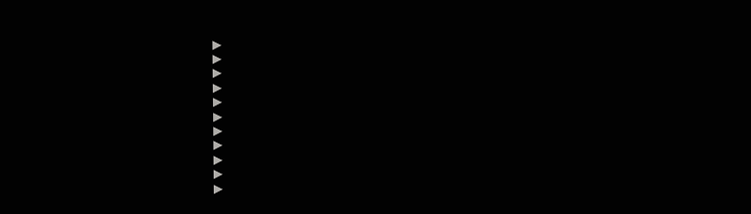▶
▶
▶
▶
▶
▶
▶
▶
▶
▶
▶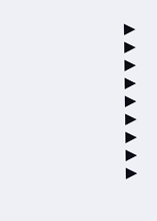▶
▶
▶
▶
▶
▶
▶
▶
▶